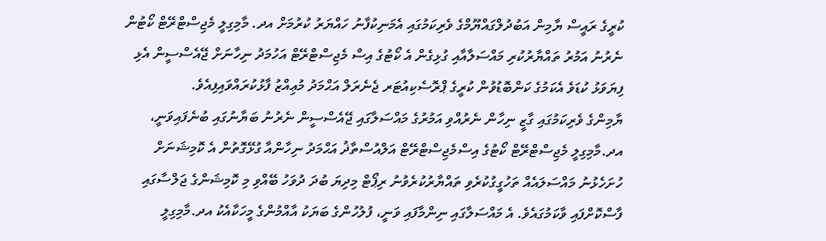ކުރީގެ ރައީސް ޔާމިން އަބުދުލްގައްޔޫމްގެ ވެރިކަމުގައި އެމަނިކުފާނު ހައްޔަރު ކުރުމަށް އދ. މާމިގިލީ މެޖިސްޓްރޭޓް ކޯޓުން ނެރުނު އަމުރު ތައްޔާރުކުރި މައްސަލާއާއި ގުޅިގެން އެ ކޯޓުގެ އިސް މެޖިސްޓްރޭޓް އަހުމަދު ނިހާނަށް ޖޭއެސްސީން އެޅި ފިޔަވަޅު ކުޑަވެ އެކަމުގެ ކަންބޮޑުވުން ކުރީގެ ޕްރޮސެކިއުޓަރ ޖެނެރަލް އަޙްމަދު މުޢިއްޒު ފާޅުކުރައްވައިފިއެވެ.
ޔާމިންގެ ވެރިކަމުގައި ގާޒީ ނިހާން ނެރުއްވި އަމުރުގެ މައްސަލާގައި ޖޭއެސްސީން ނެރުނު ބަޔާނުގައި ބުނެފައިވަނީ، އދ.މާމިގިލީ މެޖިސްޓްރޭޓް ކޯޓުގެ އިސްމެޖިސްޓްރޭޓް އަލްއުސްތާޛު އަޙްމަދު ނިހާންއާ ގުޅޭގޮތުން އެ ކޮމިޝަނަށް ހުށަހެޅުނު މައްސަލައެއް ތަހުގީގުކުރެވި ތައްޔާރުކުރެވުނު ރިޕޯޓް މިދިޔަ ބުދަ ދުވަހު ބޭއްވި މި ކޮމިޝަންގެ ޖަލްސާގައި ފާސްކޮށްފައި ވާކަމުގައެވެ. އެ މައްސަލާގައި ނިންމާފައި ވަނީ، ފުލުހުންގެ ބަޔަކު އާއްމުންގެ މީހަކާއެކު އދ.މާމިގިލީ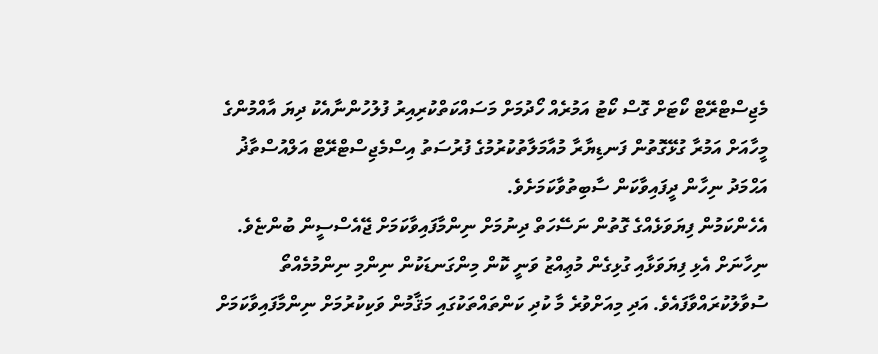މެޖިސްޓްރޭޓް ކޯޓަށް ގޮސް ކޯޓު އަމުރެއް ހޯދުމަށް މަސައްކަތްކުރިއިރު ފުލުހުންނާއެކު ދިޔަ އާއްމުންގެ މީހާއަށް އަމުރާ ގުޅޭގޮތުން ފަނޑިޔާރާ މުއާމަލާތުކުރުމުގެ ފުރުސަތު އިސްމެޖިސްޓްރޭޓް އަލްއުސްތާޛު އަޙްމަދު ނިހާން ދީފައިވާކަން ސާބިތުވާކަމަށެވެ.
އެހެންކަމުން ފިޔަވަޅެއްގެ ގޮތުން ނަސޭހަތް ދިނުމަށް ނިންމާފައިވާކަމަށް ޖޭއެސްސީން ބުންޏެވެ.
ނިހާނަށް އެޅި ފިޔަވަޅާއި ގުޅިގެން މުޢިއްޒު ވަނީ ކޮން މިންގަނޑަކުން ނިންމި ނިންމުމެއްތޯ ސުވާލުކުރައްވާފައެވެ. އަދި މިއަށްވުރެ މާ ކުދި ކަންތައްތަކުގައި މަޤާމުން ވަކިކުރުމަށް ނިންމާފައިވާކަމަށް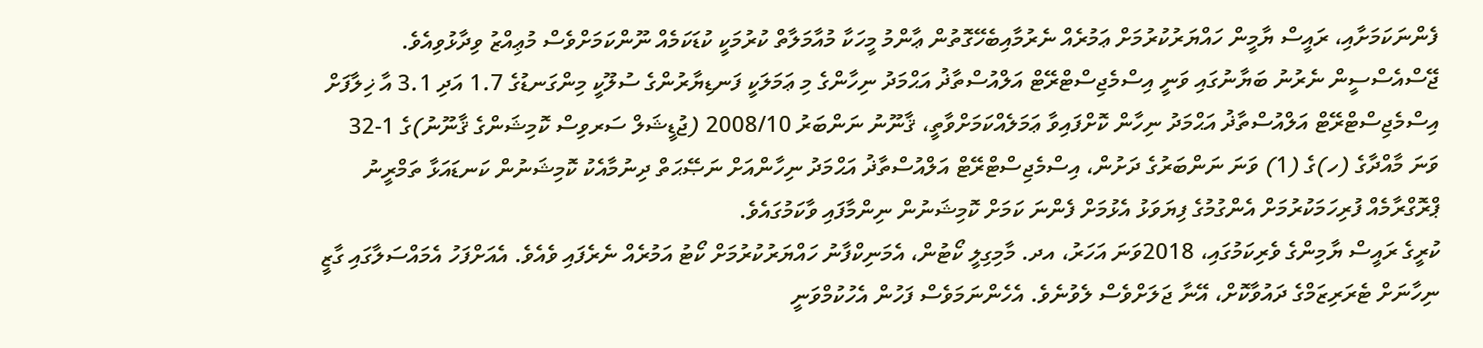ފެންނަކަމަށާއި، ރައީސް ޔާމީން ހައްޔަރުކުރުމަށް ޢަމުރެއް ނެރުމާއިބެހޭގޮތުން ޢާންމު މީހަކާ މުއާމަލާތް ކުރުމަކީ ކުޑަކަމެއް ނޫންކަމަށްވެސް މުޢިއްޒު ވިދާޅުވިއެވެ.
ޖޭސްއެސްސީން ނެރުނު ބަޔާނުގައި ވަނީ އިސްމެޖިސްޓްރޭޓް އަލްއުސްތާޛު އަޙްމަދު ނިހާންގެ މި ޢަމަލަކީ ފަނޑިޔާރުންގެ ސުލޫކީ މިންގަނޑުގެ 1.7 އަދި 3.1 އާ ޚިލާފަށް އިސްމެޖިސްޓްރޭޓް އަލްއުސްތާޛު އަޙްމަދު ނިހާން ކޮށްފައިވާ ޢަމަލެއްކަމަށްވާތީ، ޤާނޫނު ނަންބަރު 2008/10 (ޖުޑީޝަލް ސަރވިސް ކޮމިޝަންގެ ޤާނޫނު)ގެ 1-32 ވަނަ މާއްދާގެ (ހ)ގެ (1) ވަނަ ނަންބަރުގެ ދަށުން، އިސްމެޖިސްޓްރޭޓް އަލްއުސްތާޛު އަޙްމަދު ނިހާންއަށް ނަޞޭޙަތް ދިނުމާއެކު ކޮމިޝަނުން ކަނޑައަޅާ ތަމްރީނު ޕްރޮގްރާމެއް ފުރިހަމަކުރުމަށް އެންގުމުގެ ފިޔަވަޅު އެޅުމަށް ފެންނަ ކަމަށް ކޮމިޝަނުން ނިންމާފައި ވާކަމުގައެވެ.
ކުރީގެ ރައީސް ޔާމިންގެ ވެރިކަމުގައި، 2018ވަނަ އަހަރު، އދ. މާމިގިލީ ކޯޓުން، އެމަނިކްފާނު ހައްޔަރުކުރުމަށް ކޯޓު އަމުރެއް ނެރެފައި ވެއެވެ. އެއަށްފަހު އެމައްސަލާގައި ގާޒީ ނިހާނަށް ޓެރަރިޒަމްގެ ދައުވާކޮށް، އޭނާ ޖަލަށްވެސް ލެވުނެވެ. އެހެންނަމަވެސް ފަހުން އެހުކުމްވަނީ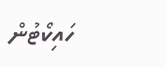ހައިކޯޓުން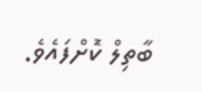ބާތިލް ކޮށްފައެވެ.